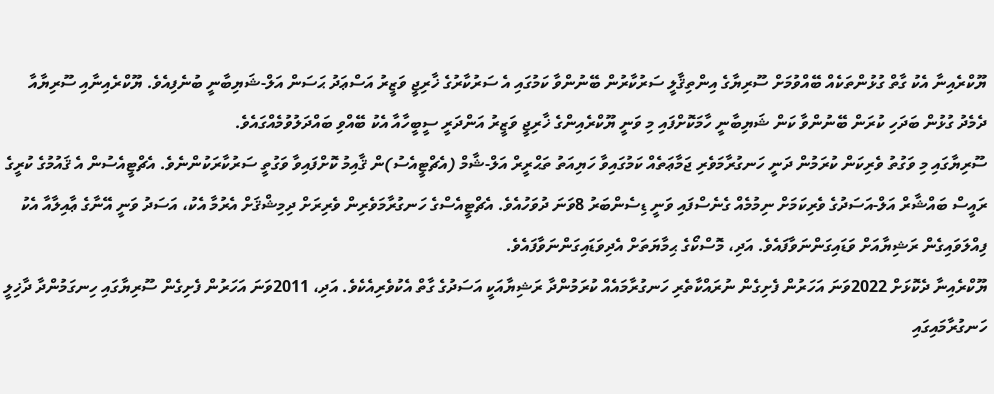ޔޫކްރެއިނާ އެކު ގާތް ގުޅުންތަކެއް ބޭއްވުމަށް ސޫރިޔާގެ އިންތިޤާލީ ސަރުކާރުން ބޭނުންވާ ކަމުގައި އެ ސަރުކާރުގެ ޚާރިޖީ ވަޒީރު އަސްޢަދު ޙަސަން އަލް-ޝަޔިބާނީ ބުނެފިއެވެ. ޔޫކްރެއިނާއި ސޫރިޔާއާ ދެމެދު ގުޅުން ބަދަހި ކުރަން ބޭނުންވާ ކަން ޝަޔިބާނީ ހާމަކޮށްފައި މި ވަނީ ޔޫކްރެއިންގެ ޚާރިޖީ ވަޒީރު އަންދަރީ ސީބީހާއާ އެކު ބޭއްވި ބައްދަލުވުމެއްގައެވެ.
ސޫރިޔާގައި މި ވަގުތު ވެރިކަން ކުރަމުން ދަނީ ހަނގުރާމަވެރި ޖަމާޢަތެއް ކަމުގައިވާ ހަޔިއަތު ތަޙްރީރް އަލް-ޝާމް (އެޗްޓީއެސު)ން ޤާއިމު ކޮށްފައިވާ ވަގުތީ ސަރުކާރަކުންނެވެ. އެޗްޓީއެސުން އެ ޤައުމުގެ ކުރީގެ ރައީސް ބައްޝާރް އަލް-އަސަދުގެ ވެރިކަމަށް ނިމުމެއް ގެނެސްފައި ވަނީ ޑިސެންބަރު 8ވަނަ ދުވަހުއެވެ. އެޗްޓީއެސްގެ ހަނގުރާމަވެރިން ވެރިރަށް ދިމިޝްޤަށް އެރުމާ އެކު، އަސަދު ވަނީ އޭނާގެ ޢާއިލާއާ އެކު ފިއްލަވައިގެން ރަޝިޔާއަށް ވަޑައިގަންނަވާފައެވެ. އަދި، މޮސްކޯގެ ޙިމާޔަތަށް އެދިވަޑައިގަންނަވާފައެވެ.
ޔޫކްރެއިނާ ދެކޮޅަށް 2022ވަނަ އަހަރުން ފެށިގެން ނުރައްކާތެރި ހަނގުރާމައެއް ކުރަމުންދާ ރަޝިޔާއަކީ އަސަދުގެ ގާތް އެކުވެރިއެކެވެ. އަދި، 2011ވަނަ އަހަރުން ފެށިގެން ސޫރިޔާގައި ހިނގަމުންދާ ދާޚިލީ ހަނގުރާމައިގައި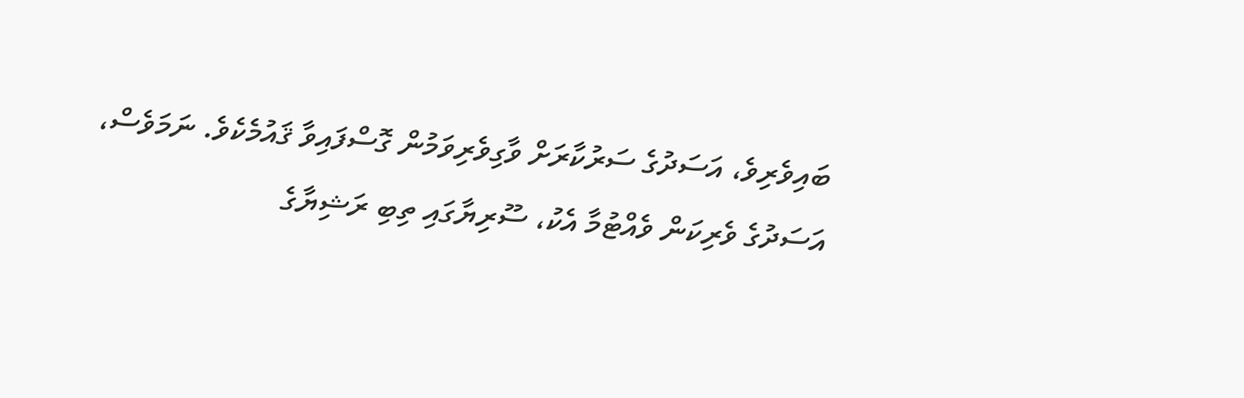ބައިވެރިވެ، އަސަދުގެ ސަރުކާރަށް ވާގިވެރިވަމުން ގޮސްފައިވާ ޤައުމެކެވެ. ނަމަވެސް، އަސަދުގެ ވެރިކަން ވެއްޓުމާ އެކު، ސޫރިޔާގައި ތިބި ރަޝިޔާގެ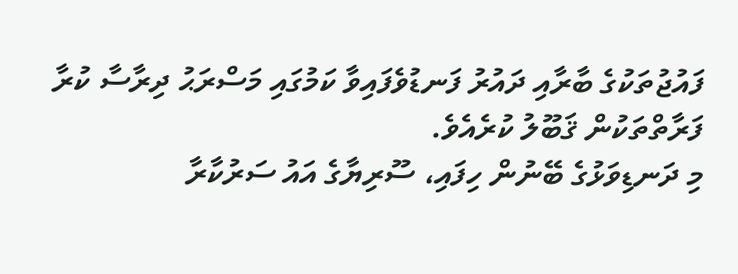ފައުޖުތަކުގެ ބާރާއި ދައުރު ފަނޑުވެފައިވާ ކަމުގައި މަސްރަޙު ދިރާސާ ކުރާ ފަރާތްތަކުން ޤަބޫލު ކުރެއެވެ.
މި ދަނޑިވަޅުގެ ބޭނުން ހިފައި، ސޫރިޔާގެ އައު ސަރުކާރާ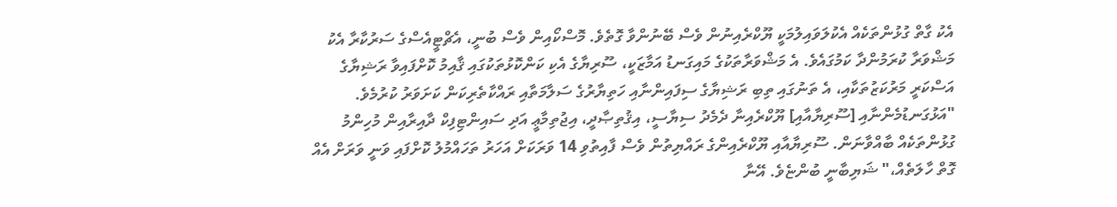އެކު ގާތް ގުޅުންތަކެއް އެކުލަވައިލުމަކީ ޔޫކްރެއިނުން ވެސް ބޭނުންވާ ގޮތެވެ. މޮސްކޯއިން ވެސް ބުނީ، އެޗްޓީއެސްގެ ސަރުކާރާ އެކު މަޝްވަރާ ކުރަމުންދާ ކަމުގައެވެ. އެ މަޝްވަރާތަކުގެ މައިގަނޑު އަމާޒަކީ، ސޫރިޔާގެ އެކި ކަންކޮޅުތަކުގައި ޤާއިމު ކޮށްފައިވާ ރަޝިޔާގެ އަސްކަރީ މަރުކަޒުތަކާއި، އެ ތަނުގައި ތިބި ރަޝިޔާގެ ސިފައިންނާއި ހަތިޔާރުގެ ސަލާމަތާއި ރައްކާތެރިކަން ކަށަވަރު ކުރުމެވެ.
"އަޅުގަނޑުމެންނާއި [ސޫރިޔާއާއި] ޔޫކްރެއިނާ ދެމެދު ސިޔާސީ، އިޤުތިޞާދީ، އިޖުތިމާޢީ އަދި ސައިންޓިފިކް ދާއިރާއިން މުހިންމު ގުޅުންތަކެއް ބާއްވާނަން. ސޫރިޔާއާއި ޔޫކްރެއިންގެ ރައްޔިތުން ވެސް ފާއިތުވި 14 ވަރަކަށް އަހަރު ތަހައްމުލު ކޮށްފައި ވަނީ ވަރަށް އެއް ގޮތް ހާލަތެއް،" ޝަޔިބާނީ ބުންޏެވެ. އޭނާ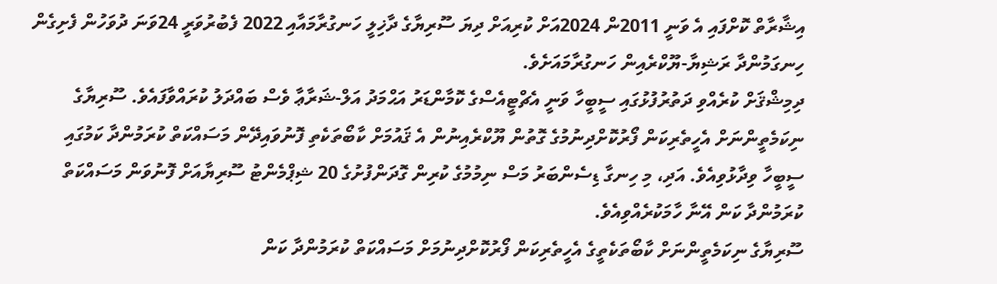އިޝާރާތް ކޮށްފައި އެ ވަނީ 2011ން 2024އަށް ކުރިއަށް ދިޔަ ސޫރިޔާގެ ދާޚިލީ ހަނގުރާމައާއި 2022 ފެބުރުވަރީ 24ވަނަ ދުވަހުން ފެށިގެން ހިނގަމުންދާ ރަޝިޔާ-ޔޫކްރެއިން ހަނގުރާމައަށެވެ.
ދިމިޝްޤަށް ކުރެއްވި ދަތުރުފުޅުގައި ސީބީހާ ވަނީ އެޗްޓީއެސްގެ ކޮމާންޑަރު އަޙްމަދު އަލް-ޝަރާޢާ ވެސް ބައްދަލު ކުރައްވާފައެވެ. ސޫރިޔާގެ ނިކަމެތީންނަށް އެހީތެރިކަން ފޯރުކޮށްދިނުމުގެ ގޮތުން ޔޫކްރެއިނުން އެ ޤައުމަށް ކާބޯތަކެތި ފޮނުވައިދޭން މަސައްކަތް ކުރަމުންދާ ކަމުގައި ސީބީހާ ވިދާޅުވިއެވެ. އަދި، މި ހިނގާ ޑިސެންބަރު މަސް ނިމުމުގެ ކުރިން ގޮދަންފުށުގެ 20 ޝިޕްމެންޓު ސޫރިޔާއަށް ފޮނުވަން މަސައްކަތް ކުރަމުންދާ ކަން އޭނާ ހާމަކުރެއްވިއެވެ.
ސޫރިޔާގެ ނިކަމެތީންނަށް ކާބޯތަކެތީގެ އެހީތެރިކަން ފޯރުކޮށްދިނުމަށް މަސައްކަތް ކުރަމުންދާ ކަން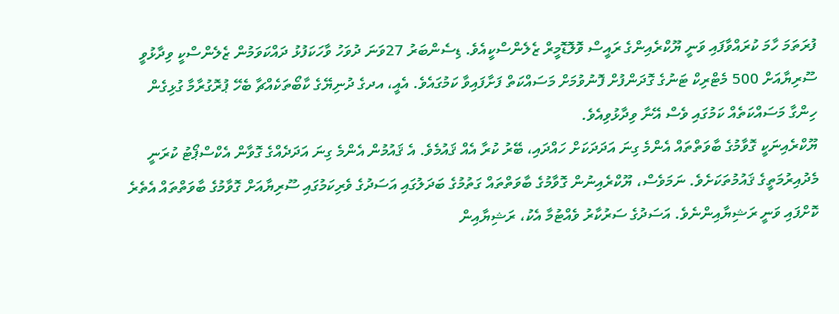ފުރަތަމަ ހާމަ ކުރައްވާފައި ވަނީ ޔޫކްރެއިންގެ ރައީސް ވޮލޮޑޮމީރް ޒެލެންސްކީއެވެ. ޑިސެންބަރު 27ވަނަ ދުވަހު ވާހަކަފުޅު ދައްކަވަމުން ޒެލެންސްކީ ވިދާޅުވީ ސޫރިޔާއަށް 500 މެޓްރިކް ޓަނުގެ ގޮދަންފުށް ފޮނުވުމަށް މަސައްކަތް ފަށާފައިވާ ކަމުގައެވެ. އެއީ، އދގެ ދުނިޔޭގެ ކާބޯތަކެއްޗާ ބެހޭ ޕުރޮގުރާމާ ގުޅިގެން ހިންގާ މަސައްކަތެއް ކަމުގައި ވެސް އޭނާ ވިދާޅުވިއެވެ.
ޔޫކްރެއިނަކީ ގޮވާމުގެ ބާވަތްތައް އެންމެ ގިނަ އަދަދަކަށް ހައްދައި، ބޭރު ކުރާ އެއް ޤައުމެވެ. އެ ޤައުމުން އެންމެ ގިނަ އަދަދެއްގެ ގޮވާން އެކްސްޕޯޓު ކުރަނީ މެދުއިރުމަތީގެ ޤައުމުތަކަށެވެ. ނަމަވެސް، ޔޫކްރެއިނުން ގޮވާމުގެ ބާވަތްތައް ގަތުމުގެ ބަދަލުގައި އަސަދުގެ ވެރިކަމުގައި ސޫރިޔާއަށް ގޮވާމުގެ ބާވަތްތައް އެތެރެ ކޮށްފައި ވަނީ ރަޝިޔާއިންނެވެ. އަސަދުގެ ސަރުކާރު ވެއްޓުމާ އެކު، ރަޝިޔާއިން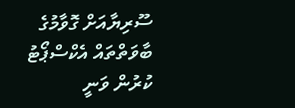ސޫރިޔާއަށް ގޮވާމުގެ ބާވަތްތައް އެކްސްޕޯޓު ކުރުން ވަނީ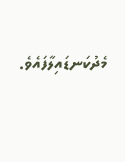މެދުކަނޑައިލާފައެވެ.